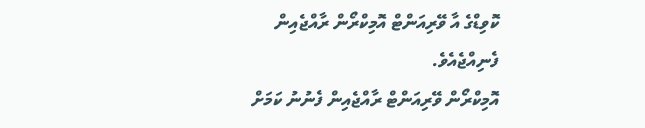ކޮވިޑްގެ އާ ވޭރިއަންޓް އޮމިކްރޯން ރާއްޖެއިން ފެނިއްޖެއެވެ.
އޮމިކްރޯން ވޭރިއަންޓް ރާއްޖެއިން ފެނުނު ކަމަށް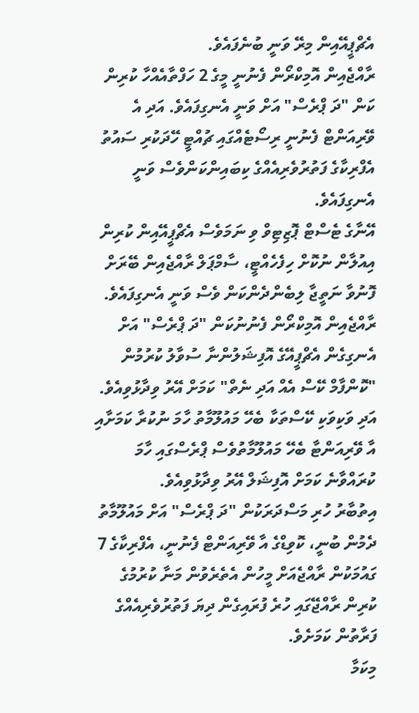އެޗްޕީއޭއިން މިރޭ ވަނީ ބުނެފައެވެ.
ރާއްޖެއިން އޮމިކްރޯން ފެނުނީ މީގެ 2 ހަފްތާއެއްހާ ކުރިން ކަން "ދަ ޕްރެސް" އަށް ވަނީ އެނގިފައެވެ. އަދި އެ ވޭރިއަންޓް ފެނުނީ ރިސޯޓެއްގައި ޗުއްޓީ ހޭދަކުރި ސައުތު އެފްރިކާގެ ފަތުރުވެރިއެއްގެ ކިބައިންކަންވެސް ވަނީ އެނގިފައެވެ.
އޭނާގެ ޓެސްޓް ޕޮޒިޓިވް ވި ނަމަވެސް އެޗްޕީއޭއިން ކުރިން އިއުލާން ނުކޮށް ހިފެހެއްޓީ، ސާމްޕަލް ރާއްޖެއިން ބޭރަށް ފޮނުވާ ނަތީޖާ ލިބެންދެންކަން ވެސް ވަނީ އެނގިފައެވެ.
ރާއްޖެއިން އޮމިކްރޯން ފެނުނުކަން "ދަ ޕްރެސް" އަށް އެނގިގެން އެޗްޕީއޭގެ އޮފިޝަލުންނާ ސުވާލު ކުރުމުން "ކޮންފާމް ކޭސް އެއް އަދި ނެތް" ކަމަށް އޭރު ވިދާޅުވިއެވެ. އަދި ވަކިވަކި ކޭސްތަކާ ބެހޭ މައުލޫމާތު ހާމަ ނުކުރާ ކަމަށާއި އާ ވޭރިއަންޓާ ބެހޭ މައުލޫމާތުވެސް ޕްރެސްގައި ހާމަ ކުރައްވާނެ ކަމަށް އޮފިޝަލް އޭރު ވިދާޅުވިއެވެ.
އިތުބާރު ހުރި މަސްދަރަކުން "ދަ ޕްރެސް" އަށް މައުލޫމާތު ދެމުން ބުނީ، ކޮވިޑްގެ އާ ވޭރިއަންޓް ފެނުނީ، އެފްރިކާގެ 7 ގައުމަކުން ރާއްޖެއަށް މީހުން އެތެރެވުން މަނާ ކުރުމުގެ ކުރިން ރާއްޖޭގައި ހުރެ ފުރައިގެން ދިޔަ ފަތުރުވެރިއެއްގެ ފަރާތުން ކަމަށެވެ.
މިކަމާ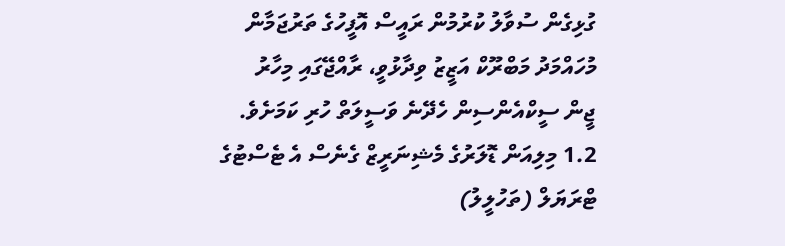ގުޅިގެން ސުވާލު ކުރުމުން ރައީސް އޮފީހުގެ ތަރުޖަމާން މުހައްމަދު މަބްރޫކް އަޒީޒު ވިދާޅުވީ، ރާއްޖޭގައި މިހާރު ޖީން ސީކްއެންސިން ހެދޭނެ ވަސީލަތް ހުރި ކަމަށެވެ. 1.2 މިލިއަން ޑޮލަރުގެ މެޝިނަރީޒް ގެނެސް އެ ޓެސްޓުގެ ޓްރަޔަލް (ތަހުލީލު)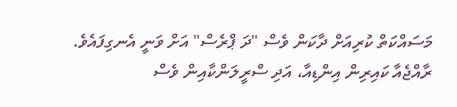މަސައްކަތް ކުރިއަށް ދާކަން ވެސް "ދަ ޕްރެސް" އަށް ވަނީ އެނގިފައެވެ.
ރާއްޖެއާ ކައިރިން އިންޑިއާ، އަދި ސްރީލަންކާއިން ވެސް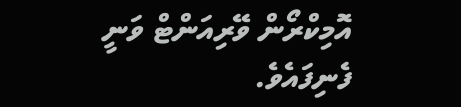އޮމިކްރޯން ވޭރިއަންޓް ވަނީ ފެނިފައެވެ.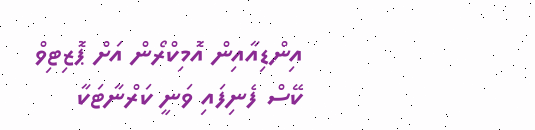އިންޑިއާއިން އޮމިކްރޯން އަށް ޕޮޒިޓިވް ކޭސް ފެނިފައި ވަނީ ކަރްނާޓަކާ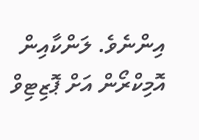އިންނެވެ. ލަންކާއިން އޮމިކްރޯން އަށް ޕޮޒިޓިވް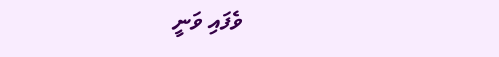ވެފައި ވަނީ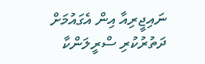ނައިޖީރިއާ އިން އެގައުމަށް ދަތުރުކުރި ސްރީލަންކާ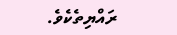ރައްޔިތެކެވެ.